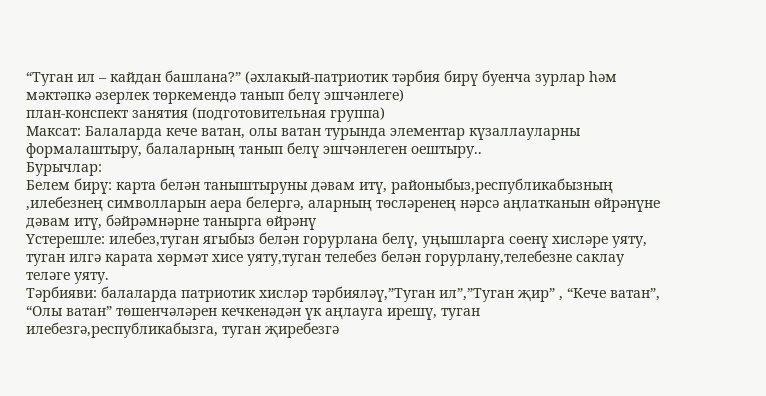“Туган ил – кайдан башлана?” (әхлакый-патриотик тәрбия бирү буенча зурлар һәм мәктәпкә әзерлек төркемендә танып белү эшчәнлеге)
план-конспект занятия (подготовительная группа)
Максат: Балаларда кече ватан, олы ватан турында элементар күзаллауларны формалаштыру, балаларның танып белү эшчәнлеген оештыру..
Бурычлар:
Белем бирү: карта белән таныштыруны дәвам итү, районыбыз,республикабызның ,илебезнең символларын аера белергә, аларның төсләренең нәрсә аңлатканын өйрәнүне дәвам итү, бәйрәмнәрне танырга өйрәнү
Үстерешле: илебез,туган ягыбыз белән горурлана белү, уңышларга сөенү хисләре уяту, туган илгә карата хөрмәт хисе уяту,туган телебез белән горурлану,телебезне саклау теләге уяту.
Тәрбияви: балаларда патриотик хисләр тәрбияләү,”Туган ил”,”Туган җир” , “Кече ватан”, “Олы ватан” төшенчәләрен кечкенәдән үк аңлауга ирешү, туган илебезгә,республикабызга, туган җиребезгә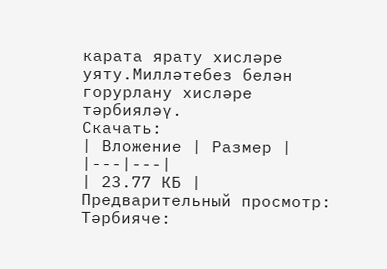карата ярату хисләре уяту.Милләтебез белән горурлану хисләре тәрбияләү.
Скачать:
| Вложение | Размер |
|---|---|
| 23.77 КБ |
Предварительный просмотр:
Тәрбияче: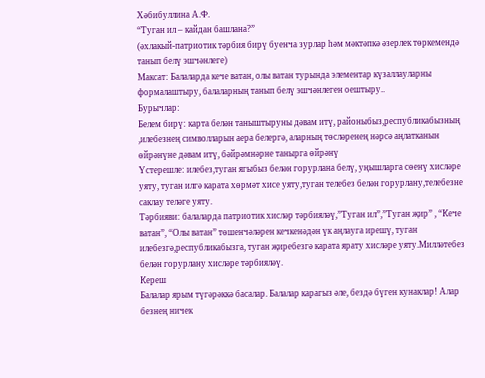Хәбибуллина А.Ф.
“Туган ил – кайдан башлана?”
(әхлакый-патриотик тәрбия бирү буенча зурлар һәм мәктәпкә әзерлек төркемендә танып белү эшчәнлеге)
Максат: Балаларда кече ватан, олы ватан турында элементар күзаллауларны формалаштыру, балаларның танып белү эшчәнлеген оештыру..
Бурычлар:
Белем бирү: карта белән таныштыруны дәвам итү, районыбыз,республикабызның ,илебезнең символларын аера белергә, аларның төсләренең нәрсә аңлатканын өйрәнүне дәвам итү, бәйрәмнәрне танырга өйрәнү
Үстерешле: илебез,туган ягыбыз белән горурлана белү, уңышларга сөенү хисләре уяту, туган илгә карата хөрмәт хисе уяту,туган телебез белән горурлану,телебезне саклау теләге уяту.
Тәрбияви: балаларда патриотик хисләр тәрбияләү,”Туган ил”,”Туган җир” , “Кече ватан”, “Олы ватан” төшенчәләрен кечкенәдән үк аңлауга ирешү, туган илебезгә,республикабызга, туган җиребезгә карата ярату хисләре уяту.Милләтебез белән горурлану хисләре тәрбияләү.
Кереш
Балалар ярым түгәрәккә басалар. Балалар карагыз әле, бездә бүген кунаклар! Алар безнең ничек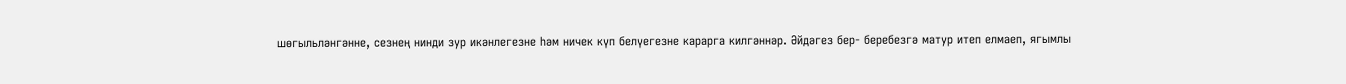шөгыльләнгәнне, сезнең нинди зур икәнлегезне һәм ничек күп белүегезне карарга килгәннәр. Әйдәгез бер- беребезгә матур итеп елмаеп, ягымлы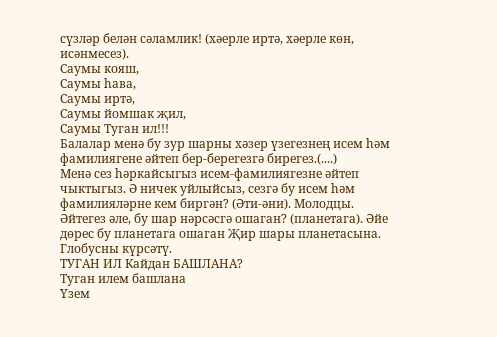сүзләр белән сәламлик! (хәерле иртә, хәерле көн, исәнмесез).
Саумы кояш,
Саумы һава,
Саумы иртә,
Саумы йомшак җил,
Саумы Туган ил!!!
Балалар менә бу зур шарны хәзер үзегезнең исем һәм фамилиягене әйтеп бер-берегезгә бирегез.(....)
Менә сез һәркайсыгыз исем-фамилиягезне әйтеп чыктыгыз. Ә ничек уйлыйсыз, сезгә бу исем һәм фамилияләрне кем биргән? (Әти-әни). Молодцы.
Әйтегез әле, бу шар нәрсәсгә ошаган? (планетага). Әйе дөрес бу планетага ошаган Җир шары планетасына.
Глобусны күрсәтү.
ТУГАН ИЛ Кайдан БАШЛАНА?
Туган илем башлана
Үзем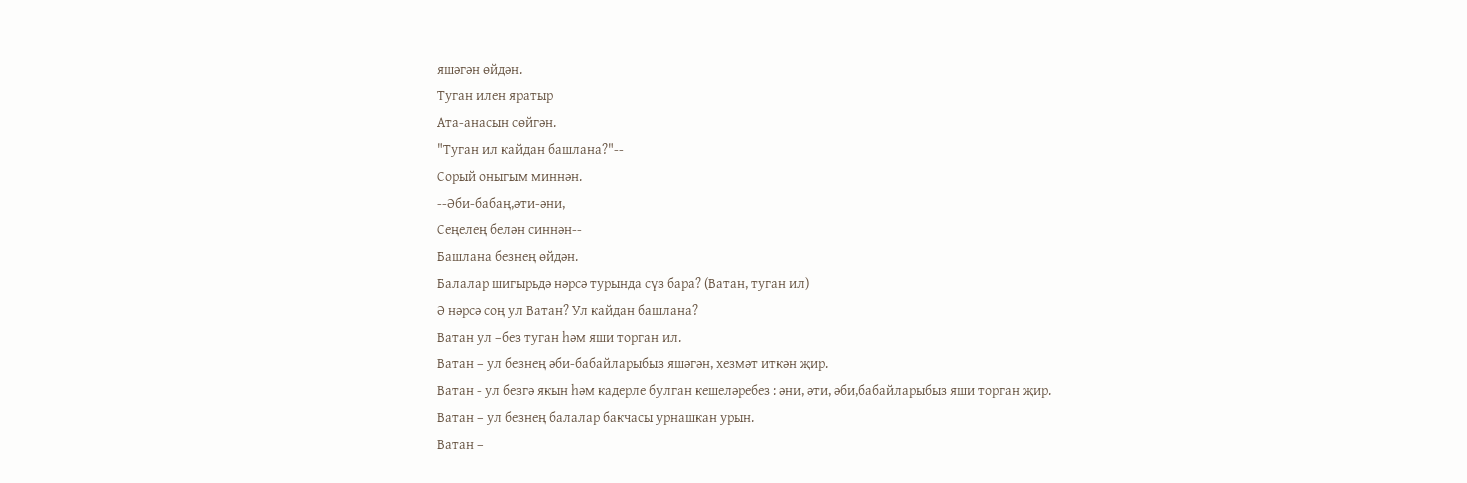яшәгән өйдән.
Туган илен яратыр
Ата-анасын сөйгән.
"Туган ил кайдан башлана?"--
Сорый оныгым миннән.
--Әби-бабаң,әти-әни,
Сеңелең белән синнән--
Башлана безнең өйдән.
Балалар шигырьдә нәрсә турында сүз бара? (Ватан, туган ил)
Ә нәрсә соң ул Ватан? Ул кайдан башлана?
Ватан ул –без туган һәм яши торган ил.
Ватан – ул безнең әби-бабайларыбыз яшәгән, хезмәт иткән җир.
Ватан - ул безгә якын һәм кадерле булган кешеләребез : әни, әти, әби,бабайларыбыз яши торган җир.
Ватан – ул безнең балалар бакчасы урнашкан урын.
Ватан –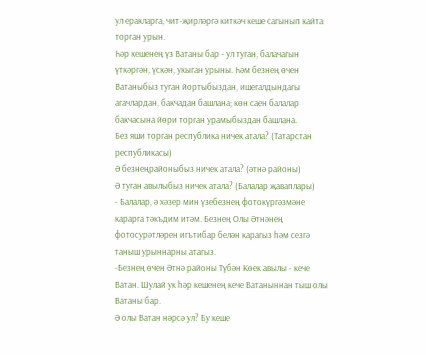ул еракларга, чит-җирләргә киткәч кеше сагынып кайта торган урын.
Һәр кешенең үз Ватаны бар - ул туган, балачагын үткәргән, үскән, укыган урыны. Һәм безнең өчен Ватаныбыз туган йортыбыздан, ишегалдындагы агачлардан, бакчадан башлана; көн саен балалар бакчасына йөри торган урамыбыздан башлана.
Без яши торган республика ничек атала? (Татарстан республикасы)
Ә безнеңрайоныбыз ничек атала? (әтнә районы)
Ә туган авылыбыз ничек атала? (Балалар җаваплары)
- Балалар, ә хәзер мин үзебезнең фотокүргәзмәне карарга тәкъдим итәм. Безнең Олы Әтнәнең фотосурәтләрен игътибар белән карагыз һәм сезгә таныш урыннарны атагыз.
-Безнең өчен Әтнә районы Түбән Көек авылы - кече Ватан. Шулай ук һәр кешенең кече Ватаныннан тыш олы Ватаны бар.
Ә олы Ватан нәрсә ул? Бу кеше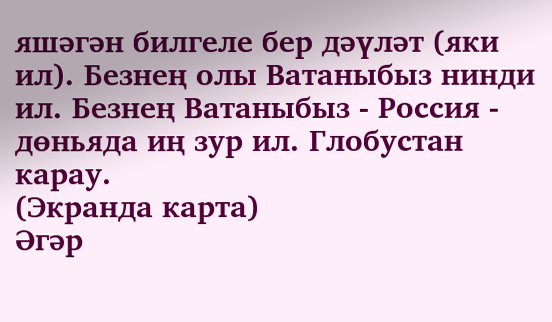яшәгән билгеле бер дәүләт (яки ил). Безнең олы Ватаныбыз нинди ил. Безнең Ватаныбыз - Россия - дөньяда иң зур ил. Глобустан карау.
(Экранда карта)
Әгәр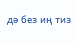дә без иң тиз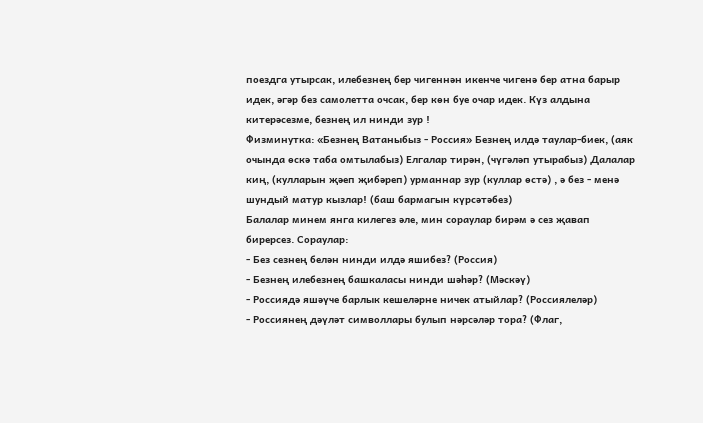поездга утырсак, илебезнең бер чигеннән икенче чигенә бер атна барыр идек, әгәр без самолетта очсак, бер көн буе очар идек. Күз алдына китерәсезме, безнең ил нинди зур !
Физминутка: «Безнең Ватаныбыз - Россия» Безнең илдә таулар-биек, (аяк очында өскә таба омтылабыз) Елгалар тирән, (чүгәләп утырабыз) Далалар киң, (кулларын җәеп җибәреп) урманнар зур (куллар өстә) , ә без - менә шундый матур кызлар! (баш бармагын күрсәтәбез)
Балалар минем янга килегез әле, мин сораулар бирәм ә сез җавап бирерсез. Сораулар:
- Без сезнең белән нинди илдә яшибез? (Россия)
- Безнең илебезнең башкаласы нинди шәһәр? (Мәскәү)
- Россиядә яшәүче барлык кешеләрне ничек атыйлар? (Россиялеләр)
- Россиянең дәүләт символлары булып нәрсәләр тора? (Флаг,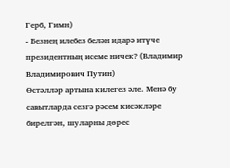Герб, Гимн)
- Безнең илебез белән идарә итүче президентның исеме ничек? (Владимир Владимирович Путин)
Өстәлләр артына килегез әле. Менә бу савытларда сезгә рәсем кисәкләре бирелгән, шуларны дөрес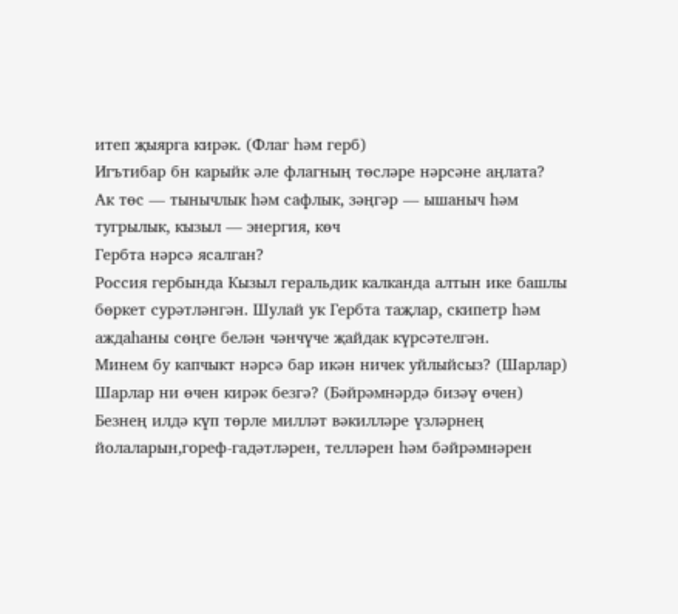итеп җыярга кирәк. (Флаг һәм герб)
Игътибар бн карыйк әле флагның төсләре нәрсәне аңлата?
Ак төс — тынычлык һәм сафлык, зәңгәр — ышаныч һәм тугрылык, кызыл — энергия, көч
Гербта нәрсә ясалган?
Россия гербында Кызыл геральдик калканда алтын ике башлы бөркет сурәтләнгән. Шулай ук Гербта таҗлар, скипетр һәм аждаһаны сөңге белән чәнчүче җайдак күрсәтелгән.
Минем бу капчыкт нәрсә бар икән ничек уйлыйсыз? (Шарлар) Шарлар ни өчен кирәк безгә? (Бәйрәмнәрдә бизәү өчен)
Безнең илдә күп төрле милләт вәкилләре үзләрнең йолаларын,гореф-гадәтләрен, телләрен һәм бәйрәмнәрен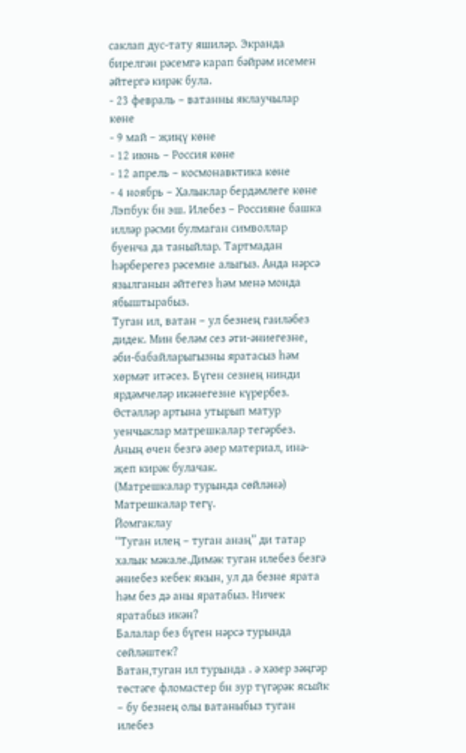саклап дус-тату яшиләр. Экранда бирелгән рәсемгә карап бәйрәм исемен әйтергә кирәк була.
- 23 февраль – ватанны яклаучылар көне
- 9 май – җиңү көне
- 12 июнь – Россия көне
- 12 апрель – космонавктика көне
- 4 ноябрь – Халыклар бердәмлеге көне
Лэпбук бн эш. Илебез – Россияне башка илләр рәсми булмаган символлар буенча да таныйлар. Тартмадан һәрберегез рәсемне алыгыз. Анда нәрсә язылганын әйтегез һәм менә монда ябыштырабыз.
Туган ил, ватан – ул безнең гаиләбез дидек. Мин беләм сез әти-әниегезне, әби-бабайларыгызны яратасыз һәм хөрмәт итәсез. Бүген сезнең нинди ярдәмчеләр икәнегезне күрербез. Өстәлләр артына утырып матур уенчыклар матрешкалар тегәрбез. Аның өчен безгә әзер материал, инә-җеп кирәк булачак.
(Матрешкалар турында сөйләнә)
Матрешкалар тегү.
Йомгаклау
“Туган илең – туган анаң” ди татар халык мәкале.Димәк туган илебез безгә әниебез кебек якын, ул да безне ярата һәм без дә аны яратабыз. Ничек яратабыз икән?
Балалар без бүген нәрсә турында сөйләштек?
Ватан,туган ил турында . ә хәзер зәңгәр төстәге фломастер бн зур түгәрәк ясыйк – бу безнең олы ватаныбыз туган илебез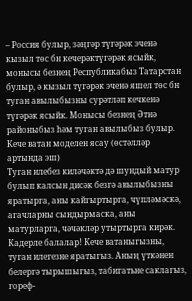– Россия булыр, зәңгәр түгәрәк эченә кызыл төс бн кечерәктүгәрәк ясыйк, монысы безнең Республикабыз Татарстан булыр, ә кызыл түгәрәк эченә яшел төс бн туган авылыбызны сурәтләп кечкенә түгәрәк ясыйк. Монысы безнең Әтнә районыбыз һәм туган авылыбыз булыр.
Кече ватан моделен ясау (өстәлләр артында эш)
Туган илебез киләчәктә дә шундый матур булып калсын дисәк безгә авылыбызны яратырга, аны кайгыртырга, чүпләмәскә, агачларны сындырмаска, аны матурларга, чәчәкләр утыртырга кирәк.
Кадерле балалар! Кече ватаныгызны, туган илегезне яратыгыз. Аның үткәнен белергә тырышыгыз, табигатьне саклагыз, гореф-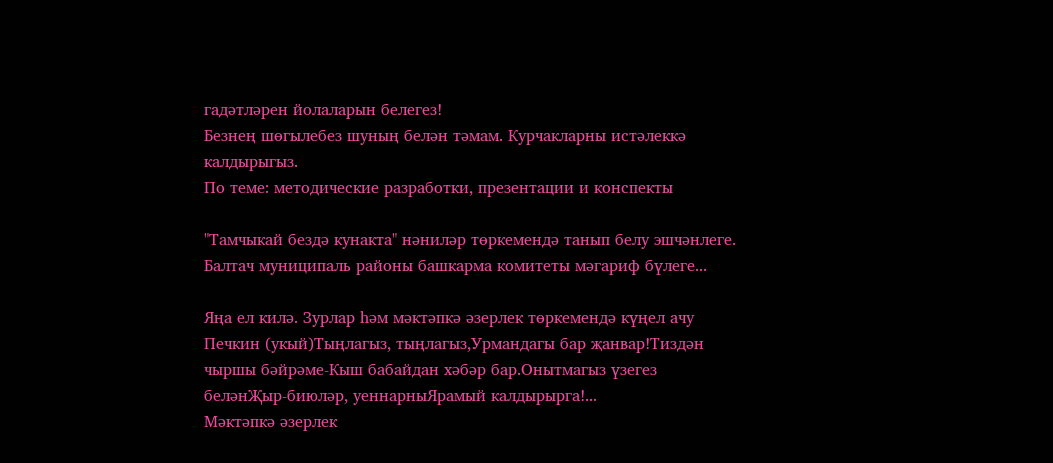гадәтләрен йолаларын белегез!
Безнең шөгылебез шуның белән тәмам. Курчакларны истәлеккә калдырыгыз.
По теме: методические разработки, презентации и конспекты

"Тамчыкай бездә кунакта" нәниләр төркемендә танып белу эшчәнлеге.
Балтач муниципаль районы башкарма комитеты мәгариф бүлеге...

Яңа ел килә. Зурлар һәм мәктәпкә әзерлек төркемендә күңел ачу
Печкин (укый)Тыңлагыз, тыңлагыз,Урмандагы бар җанвар!Тиздән чыршы бәйрәме-Кыш бабайдан хәбәр бар.Онытмагыз үзегез беләнҖыр-биюләр, уеннарныЯрамый калдырырга!...
Мәктәпкә әзерлек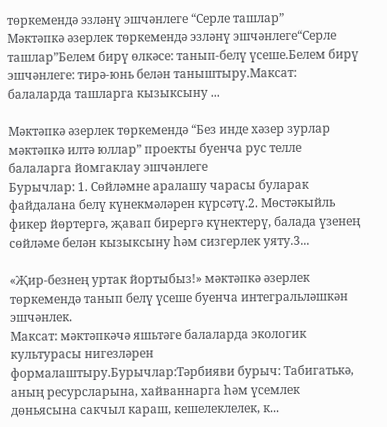төркемендә эзләнү эшчәнлеге “Серле ташлар”
Мәктәпкә әзерлек төркемендә эзләнү эшчәнлеге“Серле ташлар”Белем бирү өлкәсе: танып-белү үсеше.Белем бирү эшчәнлеге: тирә-юнь белән таныштыру.Максат: балаларда ташларга кызыксыну ...

Мәктәпкә әзерлек төркемендә “Без инде хәзер зурлар мәктәпкә илтә юллар” проекты буенча рус телле балаларга йомгаклау эшчәнлеге
Бурычлар: 1. Сөйләмне аралашу чарасы буларак файдалана белү күнекмәләрен күрсәтү.2. Мөстәкыйль фикер йөртергә, җавап бирергә күнектерү, балада үзенең сөйләме белән кызыксыну һәм сизгерлек уяту.3...

«Җир-безнең уртак йортыбыз!» мәктәпкә әзерлек төркемендә танып белү үсеше буенча интегральләшкән эшчәнлек.
Максат: мәктәпкәчә яшьтәге балаларда экологик культурасы нигезләрен формалаштыру.Бурычлар:Тәрбияви бурыч: Табигатькә, аның ресурсларына, хайваннарга һәм үсемлек дөньясына сакчыл караш, кешелеклелек, к...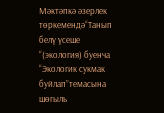Мәктәпкә әзерлек төркемендә“Танып белү үсеше “(экология) буенча “Экологик сукмак буйлап”темасына шөгыль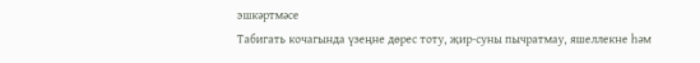эшкәртмәсе
Табигать кочагында үзеңне дөрес тоту, җир-суны пычратмау, яшеллекне һәм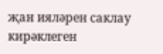җан ияләрен саклау кирәклеген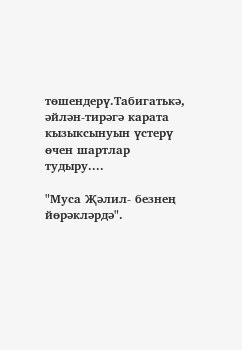төшендерү.Табигатькә, әйлән-тирәгә карата кызыксынуын үстерү өчен шартлар тудыру....

"Муса Җәлил- безнең йөрәкләрдә".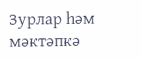Зурлар һәм мәктәпкә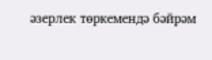әзерлек төркемендә бәйрәм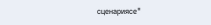сценариясе"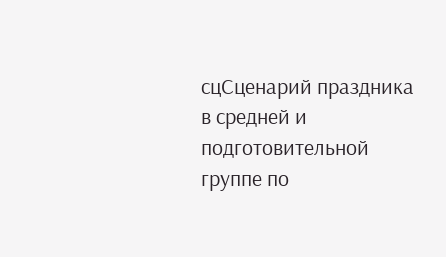сцСценарий праздника в средней и подготовительной группе по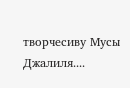творчесиву Мусы Джалиля....